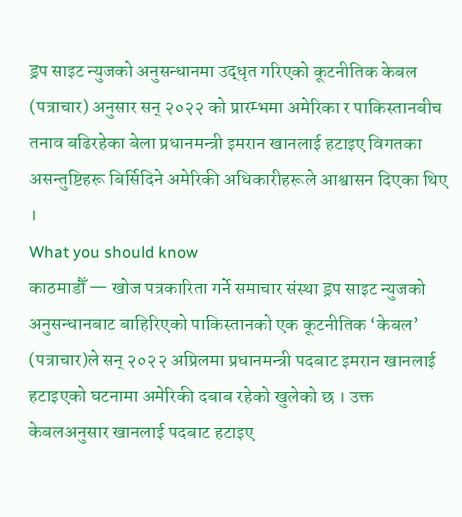ड्रप साइट न्युजको अनुसन्धानमा उद्धृत गरिएको कूटनीतिक केबल (पत्राचार) अनुसार सन् २०२२ को प्रारम्भमा अमेरिका र पाकिस्तानबीच तनाव बढिरहेका बेला प्रधानमन्त्री इमरान खानलाई हटाइए विगतका असन्तुष्टिहरू बिर्सिदिने अमेरिकी अधिकारीहरूले आश्वासन दिएका थिए ।
What you should know
काठमाडौँ — खोज पत्रकारिता गर्ने समाचार संस्था ड्रप साइट न्युजको अनुसन्धानबाट बाहिरिएको पाकिस्तानको एक कूटनीतिक ‘केबल’ (पत्राचार)ले सन् २०२२ अप्रिलमा प्रधानमन्त्री पदबाट इमरान खानलाई हटाइएको घटनामा अमेरिकी दबाब रहेको खुलेको छ । उक्त केबलअनुसार खानलाई पदबाट हटाइए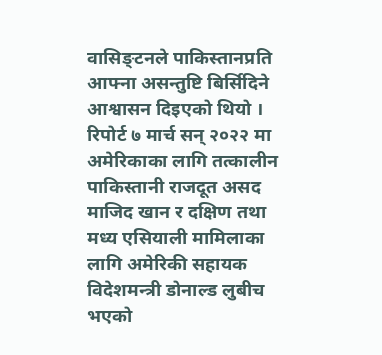वासिङ्टनले पाकिस्तानप्रति आफ्ना असन्तुष्टि बिर्सिदिने आश्वासन दिइएको थियो ।
रिपोर्ट ७ मार्च सन् २०२२ मा अमेरिकाका लागि तत्कालीन पाकिस्तानी राजदूत असद माजिद खान र दक्षिण तथा मध्य एसियाली मामिलाका लागि अमेरिकी सहायक विदेशमन्त्री डोनाल्ड लुबीच भएको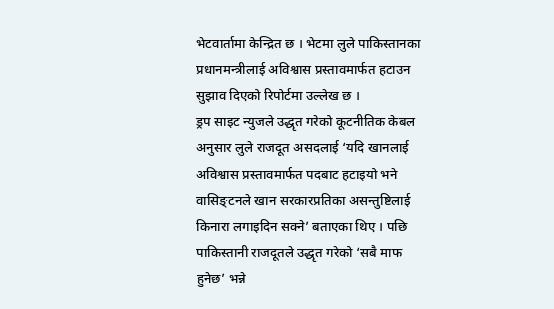भेटवार्तामा केन्द्रित छ । भेटमा लुले पाकिस्तानका प्रधानमन्त्रीलाई अविश्वास प्रस्तावमार्फत हटाउन सुझाव दिएको रिपोर्टमा उल्लेख छ ।
ड्रप साइट न्युजले उद्धृत गरेको कूटनीतिक केबल अनुसार लुले राजदूत असदलाई ‘यदि खानलाई अविश्वास प्रस्तावमार्फत पदबाट हटाइयो भने वासिङ्टनले खान सरकारप्रतिका असन्तुष्टिलाई किनारा लगाइदिन सक्ने’ बताएका थिए । पछि पाकिस्तानी राजदूतले उद्धृत गरेको ‘सबै माफ हुनेछ’ भन्ने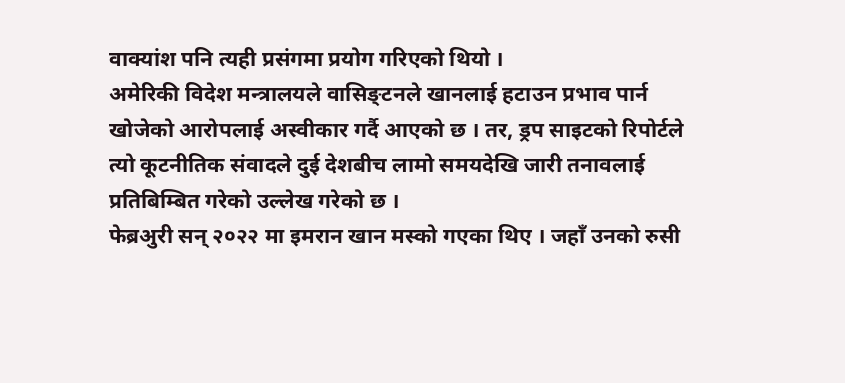वाक्यांश पनि त्यही प्रसंगमा प्रयोग गरिएको थियो ।
अमेरिकी विदेश मन्त्रालयले वासिङ्टनले खानलाई हटाउन प्रभाव पार्न खोजेको आरोपलाई अस्वीकार गर्दै आएको छ । तर, ड्रप साइटको रिपोर्टले त्यो कूटनीतिक संवादले दुई देशबीच लामो समयदेखि जारी तनावलाई प्रतिबिम्बित गरेको उल्लेख गरेको छ ।
फेब्रअुरी सन् २०२२ मा इमरान खान मस्को गएका थिए । जहाँ उनको रुसी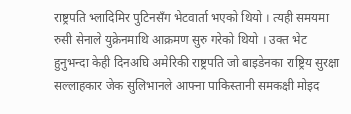राष्ट्रपति भ्लादिमिर पुटिनसँग भेटवार्ता भएको थियो । त्यही समयमा रुसी सेनाले युक्रेनमाथि आक्रमण सुरु गरेको थियो । उक्त भेट हुनुभन्दा केही दिनअघि अमेरिकी राष्ट्रपति जो बाइडेनका राष्ट्रिय सुरक्षा सल्लाहकार जेक सुलिभानले आफ्ना पाकिस्तानी समकक्षी मोइद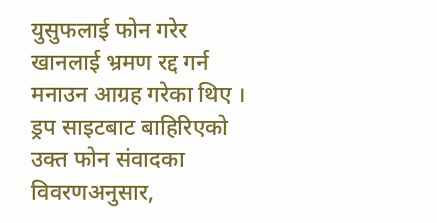युसुफलाई फोन गरेर खानलाई भ्रमण रद्द गर्न मनाउन आग्रह गरेका थिए । ड्रप साइटबाट बाहिरिएको उक्त फोन संवादका विवरणअनुसार,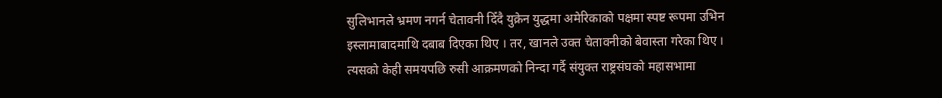सुलिभानले भ्रमण नगर्न चेतावनी दिँदै युक्रेन युद्धमा अमेरिकाको पक्षमा स्पष्ट रूपमा उभिन इस्लामाबादमाथि दबाब दिएका थिए । तर, खानले उक्त चेतावनीको बेवास्ता गरेका थिए ।
त्यसको केही समयपछि रुसी आक्रमणको निन्दा गर्दै संयुक्त राष्ट्रसंघको महासभामा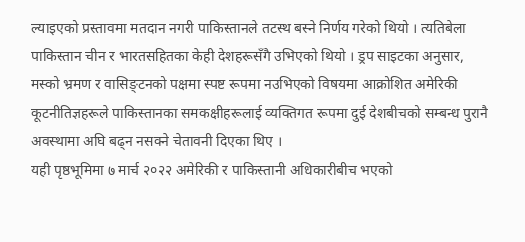ल्याइएको प्रस्तावमा मतदान नगरी पाकिस्तानले तटस्थ बस्ने निर्णय गरेको थियो । त्यतिबेला पाकिस्तान चीन र भारतसहितका केही देशहरूसँगै उभिएको थियो । ड्रप साइटका अनुसार, मस्को भ्रमण र वासिङ्टनको पक्षमा स्पष्ट रूपमा नउभिएको विषयमा आक्रोशित अमेरिकी कूटनीतिज्ञहरूले पाकिस्तानका समकक्षीहरूलाई व्यक्तिगत रूपमा दुई देशबीचको सम्बन्ध पुरानै अवस्थामा अघि बढ्न नसक्ने चेतावनी दिएका थिए ।
यही पृष्ठभूमिमा ७ मार्च २०२२ अमेरिकी र पाकिस्तानी अधिकारीबीच भएको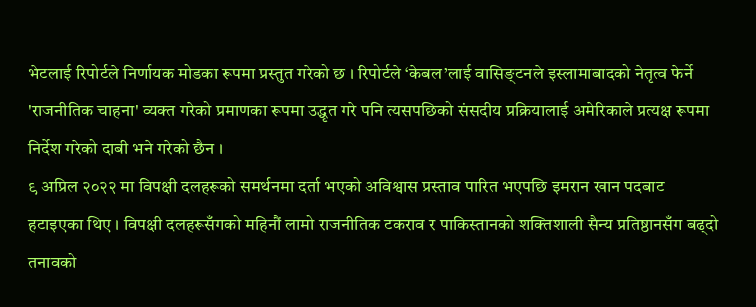भेटलाई रिपोर्टले निर्णायक मोडका रूपमा प्रस्तुत गरेको छ । रिपोर्टले ‘केबल’लाई वासिङ्टनले इस्लामाबादको नेतृत्व फेर्ने 'राजनीतिक चाहना' व्यक्त गरेको प्रमाणका रूपमा उद्धृत गरे पनि त्यसपछिको संसदीय प्रक्रियालाई अमेरिकाले प्रत्यक्ष रूपमा निर्देश गरेको दाबी भने गरेको छैन ।
९ अप्रिल २०२२ मा विपक्षी दलहरूको समर्थनमा दर्ता भएको अविश्वास प्रस्ताव पारित भएपछि इमरान खान पदबाट हटाइएका थिए । विपक्षी दलहरूसँगको महिनौं लामो राजनीतिक टकराव र पाकिस्तानको शक्तिशाली सैन्य प्रतिष्ठानसँग बढ्दो तनावको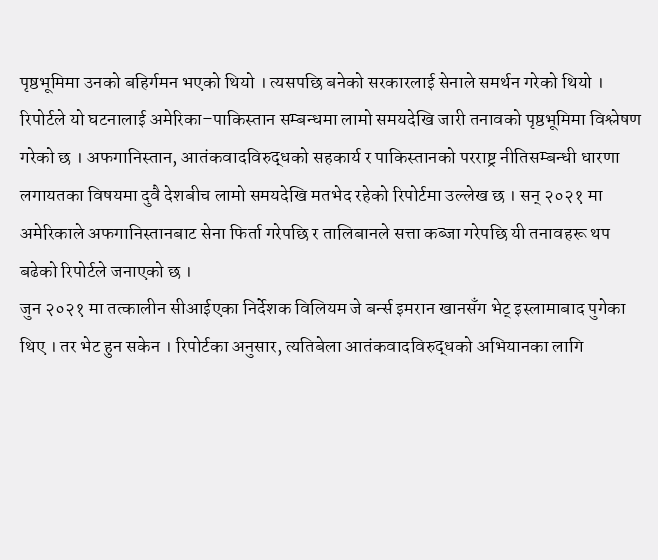पृष्ठभूमिमा उनको बहिर्गमन भएको थियो । त्यसपछि बनेको सरकारलाई सेनाले समर्थन गरेको थियो ।
रिपोर्टले यो घटनालाई अमेरिका–पाकिस्तान सम्बन्धमा लामो समयदेखि जारी तनावको पृष्ठभूमिमा विश्लेषण गरेको छ । अफगानिस्तान, आतंकवादविरुद्धको सहकार्य र पाकिस्तानको परराष्ट्र नीतिसम्बन्धी धारणा लगायतका विषयमा दुवै देशबीच लामो समयदेखि मतभेद रहेको रिपोर्टमा उल्लेख छ । सन् २०२१ मा अमेरिकाले अफगानिस्तानबाट सेना फिर्ता गरेपछि र तालिबानले सत्ता कब्जा गरेपछि यी तनावहरू थप बढेको रिपोर्टले जनाएको छ ।
जुन २०२१ मा तत्कालीन सीआईएका निर्देशक विलियम जे बर्न्स इमरान खानसँग भेट् इस्लामाबाद पुगेका थिए । तर भेट हुन सकेन । रिपोर्टका अनुसार, त्यतिबेला आतंकवादविरुद्धको अभियानका लागि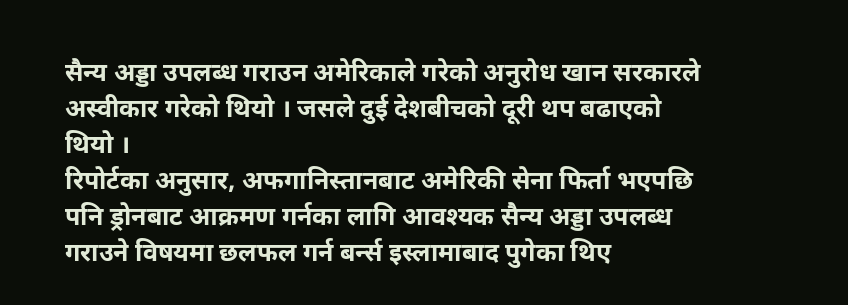सैन्य अड्डा उपलब्ध गराउन अमेरिकाले गरेको अनुरोध खान सरकारले अस्वीकार गरेको थियो । जसले दुई देशबीचको दूरी थप बढाएको थियो ।
रिपोर्टका अनुसार, अफगानिस्तानबाट अमेरिकी सेना फिर्ता भएपछि पनि ड्रोनबाट आक्रमण गर्नका लागि आवश्यक सैन्य अड्डा उपलब्ध गराउने विषयमा छलफल गर्न बर्न्स इस्लामाबाद पुगेका थिए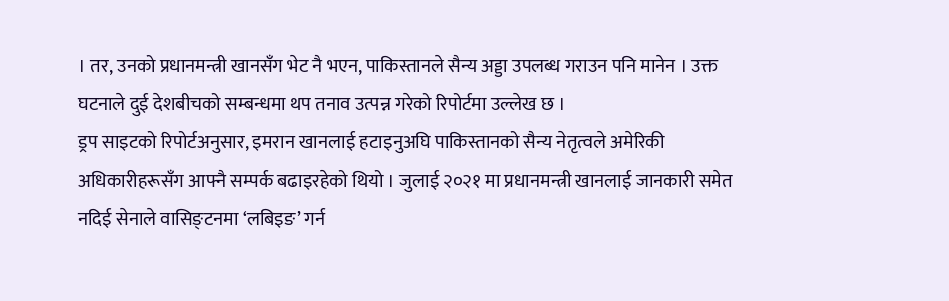। तर, उनको प्रधानमन्त्री खानसँग भेट नै भएन, पाकिस्तानले सैन्य अड्डा उपलब्ध गराउन पनि मानेन । उक्त घटनाले दुई देशबीचको सम्बन्धमा थप तनाव उत्पन्न गरेको रिपोर्टमा उल्लेख छ ।
ड्रप साइटको रिपोर्टअनुसार, इमरान खानलाई हटाइनुअघि पाकिस्तानको सैन्य नेतृत्वले अमेरिकी अधिकारीहरूसँग आफ्नै सम्पर्क बढाइरहेको थियो । जुलाई २०२१ मा प्रधानमन्त्री खानलाई जानकारी समेत नदिई सेनाले वासिङ्टनमा ‘लबिइङ’ गर्न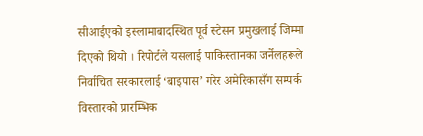सीआईएको इस्लामाबादस्थित पूर्व स्टेसन प्रमुखलाई जिम्मा दिएको थियो । रिपोर्टले यसलाई पाकिस्तानका जर्नेलहरूले निर्वाचित सरकारलाई ‘बाइपास’ गरेर अमेरिकासँग सम्पर्क विस्तारको प्रारम्भिक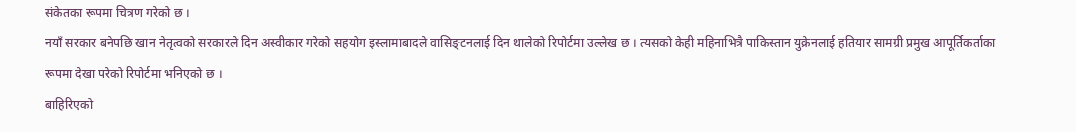संकेतका रूपमा चित्रण गरेको छ ।
नयाँ सरकार बनेपछि खान नेतृत्वको सरकारले दिन अस्वीकार गरेको सहयोग इस्लामाबादले वासिङ्टनलाई दिन थालेको रिपोर्टमा उल्लेख छ । त्यसको केही महिनाभित्रै पाकिस्तान युक्रेनलाई हतियार सामग्री प्रमुख आपूर्तिकर्ताका रूपमा देखा परेको रिपोर्टमा भनिएको छ ।
बाहिरिएको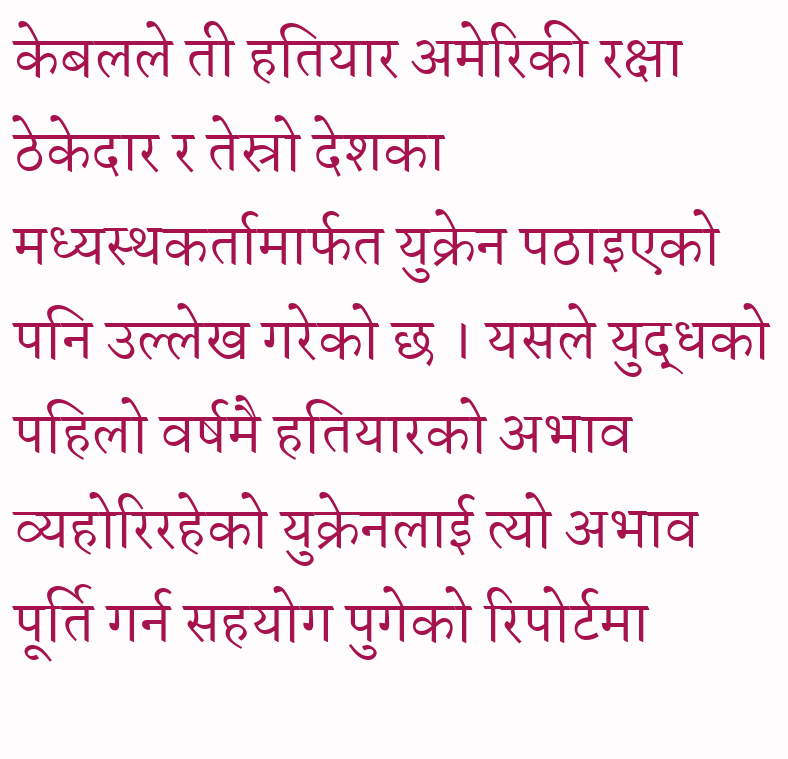केबलले ती हतियार अमेरिकी रक्षा ठेकेदार र तेस्रो देशका मध्यस्थकर्तामार्फत युक्रेन पठाइएको पनि उल्लेख गरेको छ । यसले युद्धको पहिलो वर्षमै हतियारको अभाव व्यहोरिरहेको युक्रेनलाई त्यो अभाव पूर्ति गर्न सहयोग पुगेको रिपोर्टमा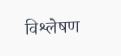विश्लेषण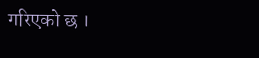गरिएको छ ।